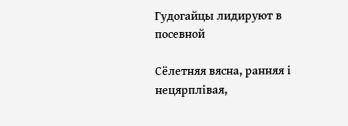Гудогайцы лидируют в посевной

Сёлетняя вясна, ранняя і нецярплівая,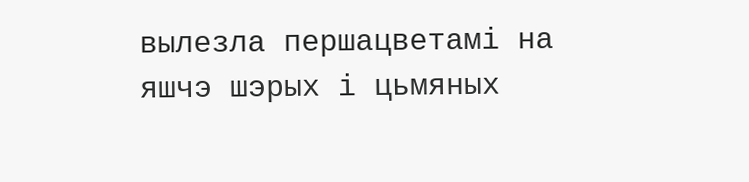вылезла першацветамі на яшчэ шэрых і цьмяных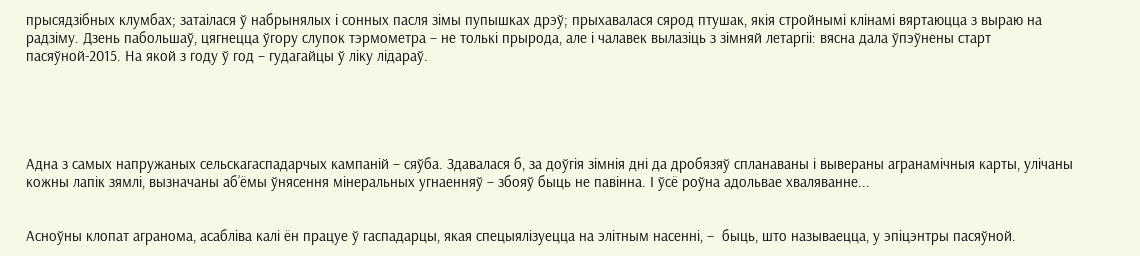прысядзібных клумбах; затаілася ў набрынялых і сонных пасля зімы пупышках дрэў; прыхавалася сярод птушак, якія стройнымі клінамі вяртаюцца з выраю на радзіму. Дзень пабольшаў, цягнецца ўгору слупок тэрмометра – не толькі прырода, але і чалавек вылазіць з зімняй летаргіі: вясна дала ўпэўнены старт пасяўной-2015. На якой з году ў год – гудагайцы ў ліку лідараў.





Адна з самых напружаных сельскагаспадарчых кампаній – сяўба. Здавалася б, за доўгія зімнія дні да дробязяў спланаваны і вывераны агранамічныя карты, улічаны кожны лапік зямлі, вызначаны аб’ёмы ўнясення мінеральных угнаенняў – збояў быць не павінна. І ўсё роўна адольвае хваляванне...


Асноўны клопат агранома, асабліва калі ён працуе ў гаспадарцы, якая спецыялізуецца на элітным насенні, –  быць, што называецца, у эпіцэнтры пасяўной.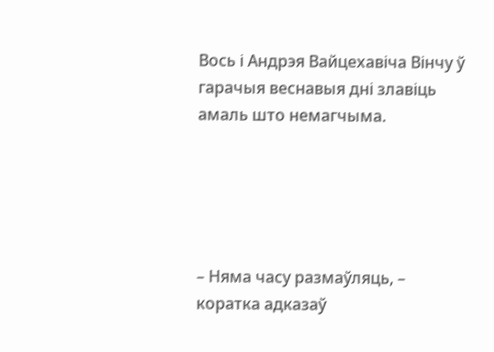Вось і Андрэя Вайцехавіча Вінчу ў гарачыя веснавыя дні злавіць амаль што немагчыма.





– Няма часу размаўляць, – коратка адказаў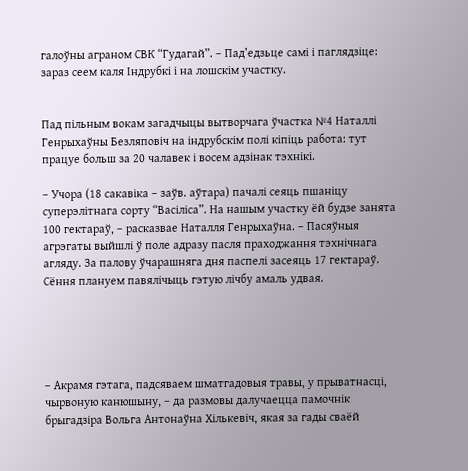галоўны аграном СВК “Гудагай”. – Пад’едзьце самі і паглядзіце: зараз сеем каля Індрубкі і на лошскім участку.


Пад пільным вокам загадчыцы вытворчага ўчастка №4 Наталлі Генрыхаўны Безляповіч на індрубскім полі кіпіць работа: тут працуе больш за 20 чалавек і восем адзінак тэхнікі.

– Учора (18 сакавіка – заўв. аўтара) пачалі сеяць пшаніцу суперэлітнага сорту “Васіліса”. На нашым участку ёй будзе занята 100 гектараў, – расказвае Наталля Генрыхаўна. – Пасяўныя агрэгаты выйшлі ў поле адразу пасля праходжання тэхнічнага агляду. За палову ўчарашняга дня паспелі засеяць 17 гектараў. Сёння плануем павялічыць гэтую лічбу амаль удвая.





– Акрамя гэтага, падсяваем шматгадовыя травы, у прыватнасці, чырвоную канюшыну, – да размовы далучаецца памочнік брыгадзіра Вольга Антонаўна Хількевіч, якая за гады сваёй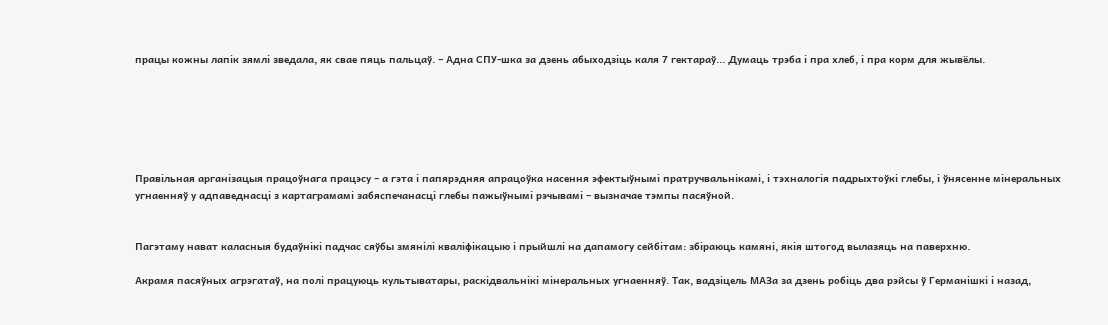працы кожны лапік зямлі зведала, як свае пяць пальцаў. – Адна СПУ-шка за дзень абыходзіць каля 7 гектараў... Думаць трэба і пра хлеб, і пра корм для жывёлы.






Правільная арганізацыя працоўнага працэсу – а гэта і папярэдняя апрацоўка насення эфектыўнымі пратручвальнікамі, і тэхналогія падрыхтоўкі глебы, і ўнясенне мінеральных угнаенняў у адпаведнасці з картаграмамі забяспечанасці глебы пажыўнымі рэчывамі – вызначае тэмпы пасяўной.


Пагэтаму нават каласныя будаўнікі падчас сяўбы змянілі кваліфікацыю і прыйшлі на дапамогу сейбітам: збіраюць камяні, якія штогод вылазяць на паверхню.

Акрамя пасяўных агрэгатаў, на полі працуюць культыватары, раскідвальнікі мінеральных угнаенняў. Так, вадзіцель МАЗа за дзень робіць два рэйсы ў Германішкі і назад,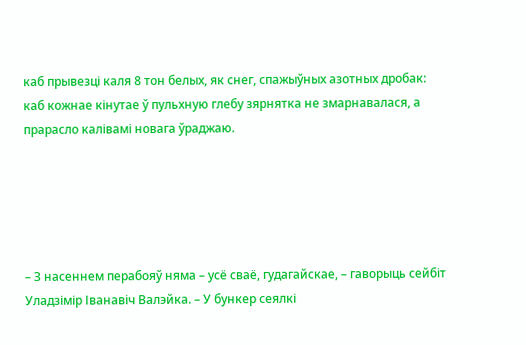каб прывезці каля 8 тон белых, як снег, спажыўных азотных дробак: каб кожнае кінутае ў пульхную глебу зярнятка не змарнавалася, а прарасло калівамі новага ўраджаю.





– З насеннем перабояў няма – усё сваё, гудагайскае, – гаворыць сейбіт Уладзімір Іванавіч Валэйка. – У бункер сеялкі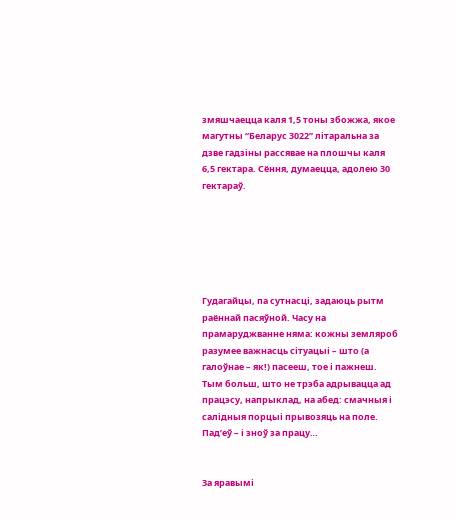змяшчаецца каля 1,5 тоны збожжа, якое магутны “Беларус 3022” літаральна за дзве гадзіны рассявае на плошчы каля 6,5 гектара. Сёння, думаецца, адолею 30 гектараў.






Гудагайцы, па сутнасці, задаюць рытм раённай пасяўной. Часу на прамаруджванне няма: кожны земляроб разумее важнасць сітуацыі – што (а галоўнае – як!) пасееш, тое і пажнеш. Тым больш, што не трэба адрывацца ад працэсу, напрыклад, на абед: смачныя і салідныя порцыі прывозяць на поле. Пад’еў – і зноў за працу…


За яравымі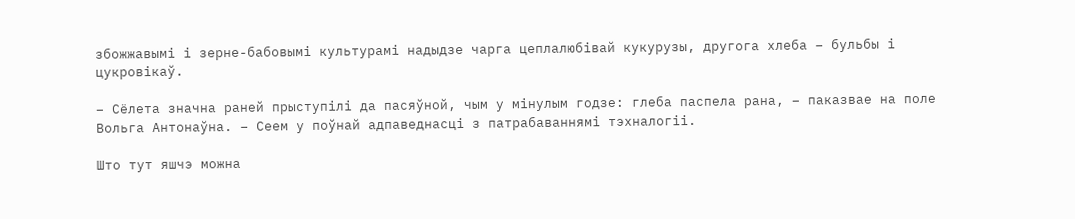збожжавымі і зерне-бабовымі культурамі надыдзе чарга цеплалюбівай кукурузы, другога хлеба – бульбы і цукровікаў.

– Сёлета значна раней прыступілі да пасяўной, чым у мінулым годзе: глеба паспела рана, – паказвае на поле Вольга Антонаўна. – Сеем у поўнай адпаведнасці з патрабаваннямі тэхналогіі.

Што тут яшчэ можна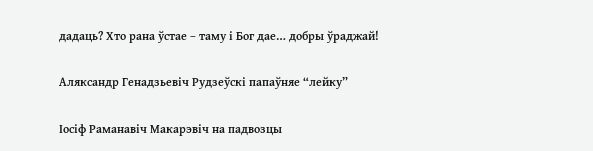дадаць? Хто рана ўстае – таму і Бог дае… добры ўраджай!

Аляксандр Генадзьевіч Рудзеўскі папаўняе “лейку”

Іосіф Раманавіч Макарэвіч на падвозцы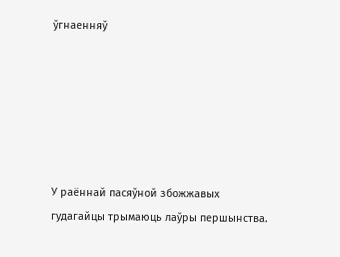ўгнаенняў






У раённай пасяўной збожжавых гудагайцы трымаюць лаўры першынства.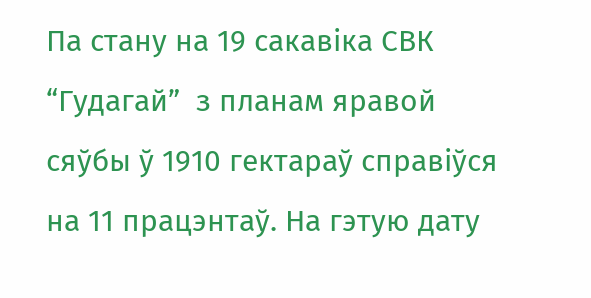Па стану на 19 сакавіка СВК “Гудагай”  з планам яравой сяўбы ў 1910 гектараў справіўся  на 11 працэнтаў. На гэтую дату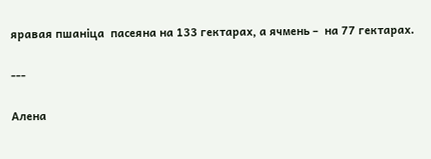яравая пшаніца  пасеяна на 133 гектарах, а ячмень –  на 77 гектарах.

---

Алена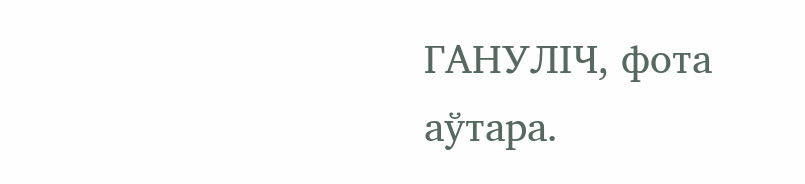ГАНУЛІЧ, фота аўтара.